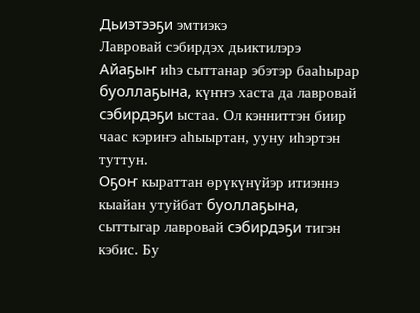Дьиэтээҕи эмтиэкэ
Лавровай сэбирдэх дьиктилэрэ
Айаҕыҥ иһэ сыттанар эбэтэр бааһырар буоллаҕына, күҥҥэ хаста да лавровай сэбирдэҕи ыстаа. Ол кэнниттэн биир чаас кэриҥэ аһыыртан, ууну иһэртэн туттун.
Оҕоҥ кыраттан өрүкүнүйэр итиэннэ кыайан утуйбат буоллаҕына, сыттыгар лавровай сэбирдэҕи тигэн кэбис. Бу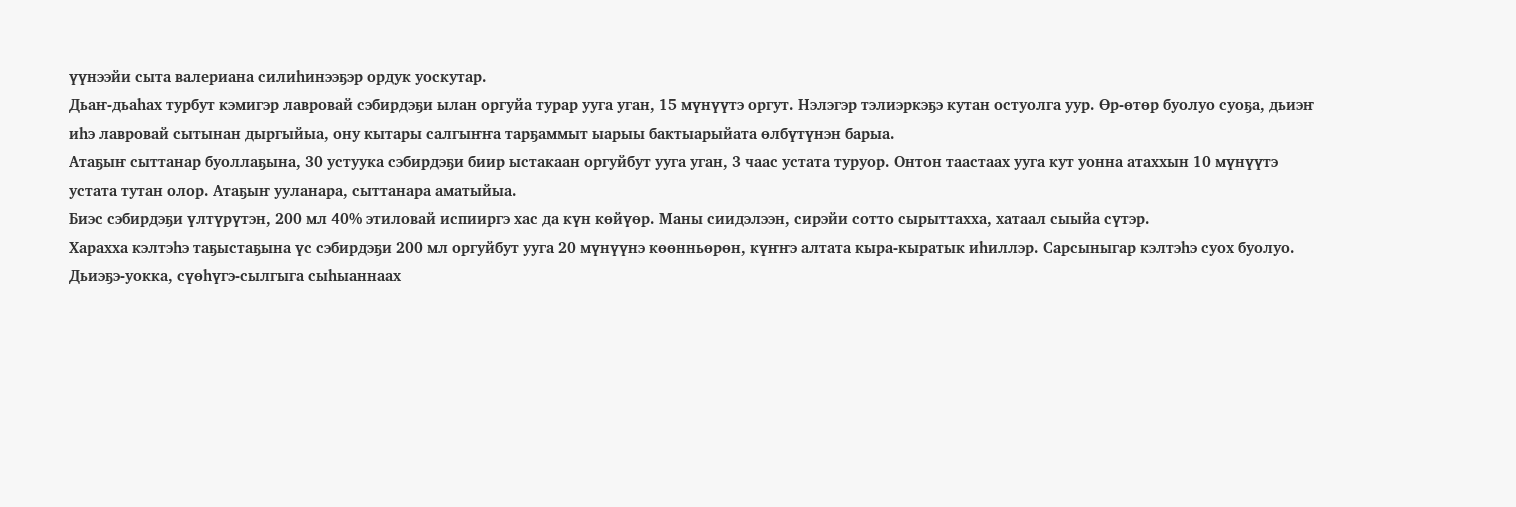үүнээйи сыта валериана силиһинээҕэр ордук уоскутар.
Дьаҥ-дьаһах турбут кэмигэр лавровай сэбирдэҕи ылан оргуйа турар ууга уган, 15 мүнүүтэ оргут. Нэлэгэр тэлиэркэҕэ кутан остуолга уур. Өр-өтөр буолуо суоҕа, дьиэҥ иһэ лавровай сытынан дыргыйыа, ону кытары салгыҥҥа тарҕаммыт ыарыы бактыарыйата өлбүтүнэн барыа.
Атаҕыҥ сыттанар буоллаҕына, 30 устуука сэбирдэҕи биир ыстакаан оргуйбут ууга уган, 3 чаас устата туруор. Онтон таастаах ууга кут уонна атаххын 10 мүнүүтэ устата тутан олор. Атаҕыҥ ууланара, сыттанара аматыйыа.
Биэс сэбирдэҕи үлтүрүтэн, 200 мл 40% этиловай испииргэ хас да күн көйүөр. Маны сиидэлээн, сирэйи сотто сырыттахха, хатаал сыыйа сүтэр.
Харахха кэлтэһэ таҕыстаҕына үс сэбирдэҕи 200 мл оргуйбут ууга 20 мүнүүнэ көөнньөрөн, күҥҥэ алтата кыра-кыратык иһиллэр. Сарсыныгар кэлтэһэ суох буолуо.
Дьиэҕэ-уокка, сүөһүгэ-сылгыга сыһыаннаах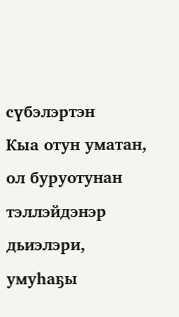сүбэлэртэн
Кыа отун уматан, ол буруотунан тэллэйдэнэр дьиэлэри, умуһаҕы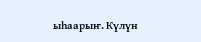ыһаарыҥ. Күлүн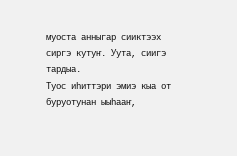муоста анныгар сииктээх сиргэ кутуҥ. Уута, сиигэ тардыа.
Туос иһиттэри эмиэ кыа от буруотунан ыыһааҥ,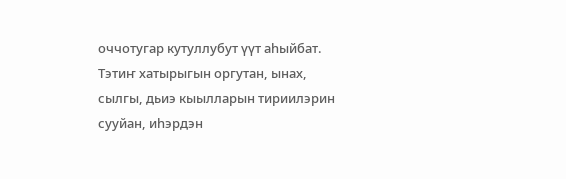оччотугар кутуллубут үүт аһыйбат.
Тэтиҥ хатырыгын оргутан, ынах, сылгы, дьиэ кыылларын тириилэрин сууйан, иһэрдэн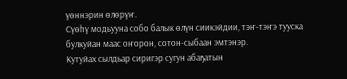үөннэрин өлөрүҥ.
Сүөһү модьууна собо балык өлүн сиикэйдии, тэҥ-тэҥэ тууска булкуйан маас оҥорон, сотон-сыбаан эмтэнэр.
Кутуйах сылдьар сиригэр сугун абаҕатын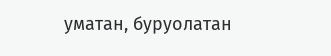уматан, буруолатан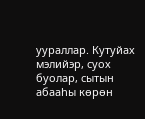уураллар. Кутуйах мэлийэр, суох буолар, сытын абааһы көрөн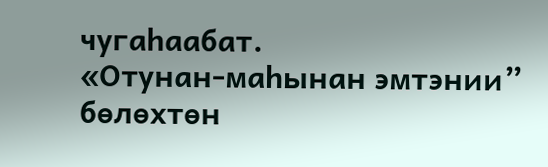чугаһаабат.
«Отунан-маһынан эмтэнии” бөлөхтөн